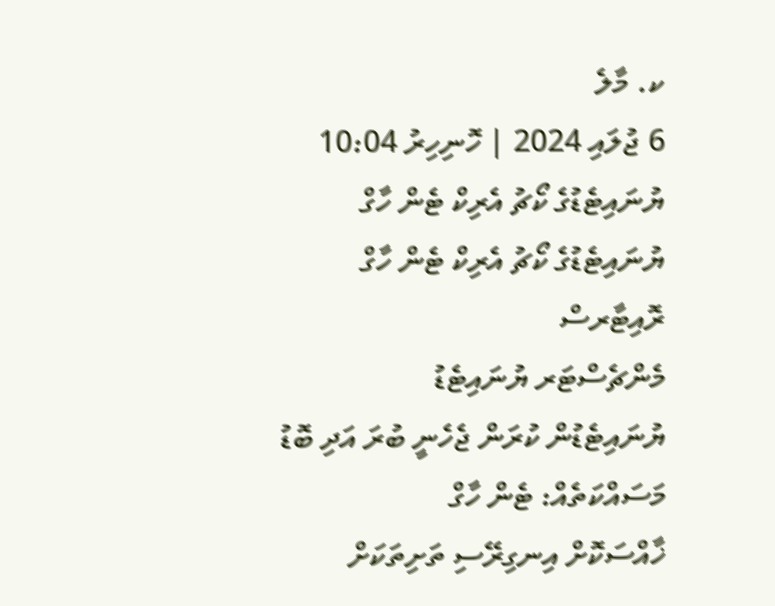ކ. މާލެ
6 ޖުލައި 2024 | ހޮނިހިރު 10:04
ޔުނައިޓެޑުގެ ކޯޗު އެރިކް ޓެން ހާގް
ޔުނައިޓެޑުގެ ކޯޗު އެރިކް ޓެން ހާގް
ރޮއިޓާރސް
މެންޗެސްޓަރ ޔުނައިޓެޑު
ޔުނައިޓެޑުން ކުރަން ޖެހެނީ ބުރަ އަދި ބޮޑު މަސައްކަތެއް: ޓެން ހާގް
ޚާއްސަކޮށް އިނގިރޭސި ތަށިތަކަށް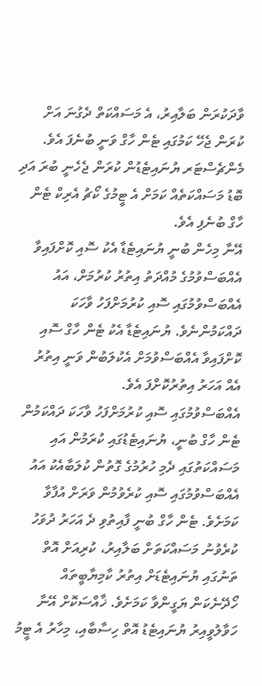ވާދަކުރަން ބަލާއިރު، އެ މަސައްކަތް ދެގުނަ އަށް ކުރަން ޖެހޭ ކަމުގައި ޓެން ހާގް ވަނީ ބުނެފަ އެވެ.
މެންޗެސްޓަރ ޔުނައިޓެޑުން ކުރަން ޖެހެނީ ބުރަ އަދި ބޮޑު މަސައްކަތެއް ކަމަށް އެ ޓީމުގެ ކޯޗު އެރިކް ޓެން ހާގް ބުނެފި އެވެ.
އޭނާ މިހެން ބުނީ ޔުނައިޓެޑާ އެކު ސޮއި ކޮށްފައިވާ އެއްބަސްވުމުގެ މުއްދަތު އިތުރު ކުރުމަށް، އައު އެއްބަސްވުމުގައި ސޮއި ކުރުމަށްފަހު ވާހަކަ ދައްކަމުންނެވެ. ޔުނައިޓެޑާ އެކު ޓެން ހާގް ސޮއި ކޮށްފައިވާ އެއްބަސްވުމަށް އެކުލަބުން ވަނީ އިތުރު އެއް އަހަރު އިތުރުކޮށްފަ އެވެ.
އެއްބަސްވުމުގައި ސޮއި ކުރުމަށްފަހު ވާހަކަ ދައްކަމުން ޓެން ހާގް ބުނީ، ޔުނައިޓެޑުގައި ކުރަމުން އައި މަސައްކަތުގައި ދެމި ހުރުމުގެ ގޮތުން ކުލަބާއެކު އައު އެއްބަސްވުމުގައި ސޮއި ކުރެވުމުން ވަރަށް އުފާވާ ކަމަށެވެ. ޓެން ހާގް ބުނީ ފާއިތުވި ދެ އަހަރު ދުވަހު ކުރެވުނު މަސައްކަތަށް ބަލާއިރު، ކުރިއަށް އޮތް ތަނުގައި ޔުނައިޓެޑަށް އިތުރު ކާމިޔާބީތައް ހޯދޭނެކަން ޔަގީންވާ ކަމަށެވެ. ޚާއްސަކޮށް އޭނާ ހަވާލުވީއިރު ޔުނައިޓެޑު އޮތް ހިސާބާއި، މިހާރު އެ ޓީމު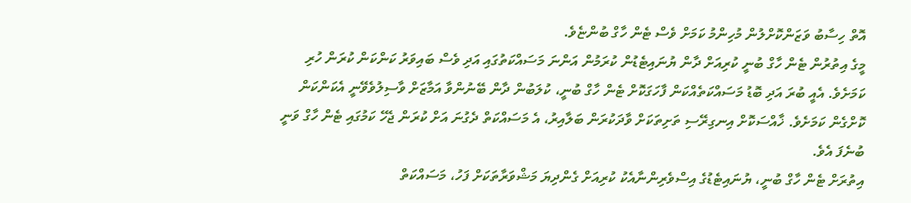އޮތް ހިސާބު ވަޒަންކޮށްލުން މުހިންމު ކަމަށް ވެސް ޓެން ހާގް ބުންޏެވެ.
މީގެ އިތުރުން ޓެން ހާގް ބުނީ ކުރިއަށް ދާން ޔުނައިޓެޑުން ކުރަމުން އަންނަ މަސައްކަތުގައި އަދި ވެސް ބައިވަރު ކަންކަން ކުރަން ހުރި ކަމަށެވެ. އެއީ ބުރަ އަދި ބޮޑު މަސައްކަތެއްކަން ފާހަގަކޮށް ޓެން ހާގް ބުނީ، ކުލަބުން ދާން ބޭނުންވާ އަމާޒަށް ވާސިލުވެވޭނީ އެކަންކަން ކޮށްގެން ކަމަށެވެ. ޚާއްސަކޮށް އިނގިރޭސި ތަށިތަކަށް ވާދަކުރަން ބަލާއިރު، އެ މަސައްކަތް ދެގުނަ އަށް ކުރަން ޖެހޭ ކަމުގައި ޓެން ހާގް ވަނީ ބުނެފަ އެވެ.
އިތުރަށް ޓެން ހާގް ބުނީ، ޔުނައިޓެޑުގެ އިސްވެރިންނާއެކު ކުރިއަށް ގެންދިޔަ މަޝްވަރާތަކަށް ފަހު، މަސައްކަތް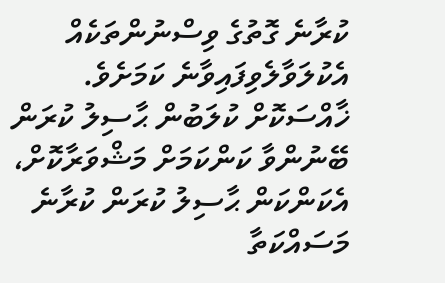ކުރާނެ ގޮތުގެ ވިސްނުންތަކެއް އެކުލަވާލެވިފައިވާނެ ކަމަށެވެ. ޚާއްސަކޮށް ކުލަބުން ޙާސިލު ކުރަން ބޭނުންވާ ކަންކަމަށް މަޝްވަރާކޮށް، އެކަންކަން ޙާސިލު ކުރަން ކުރާނެ މަސައްކަތާ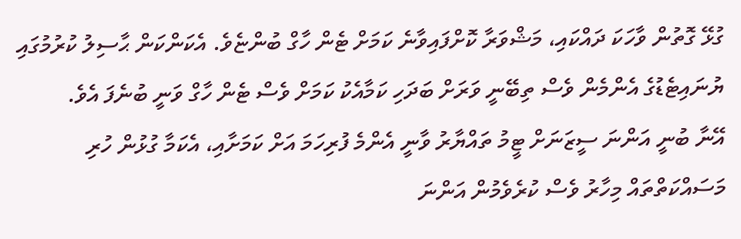ގުޅޭ ގޮތުން ވާހަކަ ދައްކައި، މަޝްވަރާ ކޮށްފައިވާނެ ކަމަށް ޓެން ހާގް ބުންޏެވެ. އެކަންކަން ޙާސިލު ކުރުމުގައި ޔުނައިޓެޑުގެ އެންމެން ވެސް ތިބޭނީ ވަރަށް ބަދަހި ކަމާއެކު ކަމަށް ވެސް ޓެން ހާގް ވަނީ ބުނެފަ އެވެ.
އޭނާ ބުނީ އަންނަ ސީޒަނަށް ޓީމު ތައްޔާރު ވާނީ އެންމެ ފުރިހަމަ އަށް ކަމަށާއި، އެކަމާ ގުޅުން ހުރި މަސައްކަތްތައް މިހާރު ވެސް ކުރެވެމުން އަންނަ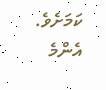ކަމަށެވެ.
އެންމެ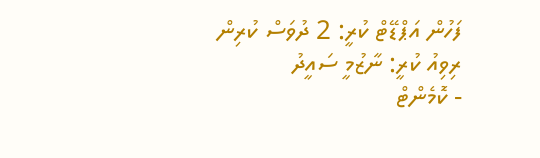ފަހުން އަޕްޑޭޓް ކުރީ: 2 ދުވަސް ކުރިން
ރިވިއު ކުރީ: ނާޒުމީ ސައީދު
- ކޮމެންޓް